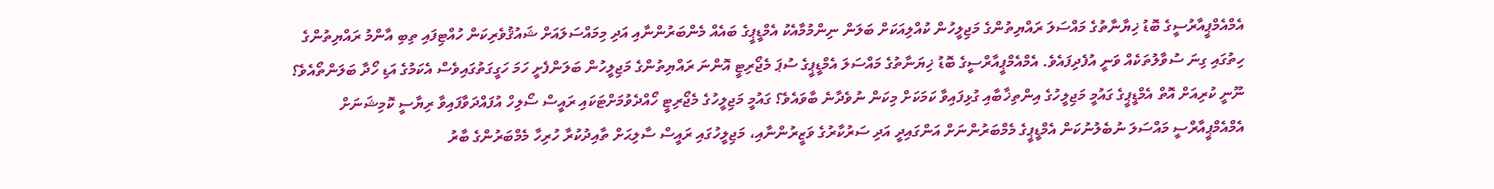އެމްއެމްޕީއާރުސީގެ ބޮޑު ޚިޔާނާތުގެ މައްސަލަ ރައްޔިތުންގެ މަޖިލީހުން ކުއްލިއަކަށް ބަލަން ނިންމުމާއެކު އެމްޑީޕީގެ ބައެއް މެންބަރުންނާއި އަދި މިމައްސަލައަށް ޝައުޤުވެރިކަން ހުއްޓިފައި ތިބި އާންމު ރައްޔިތުންގެ ހިތުގައި ގިނަ ސުވާލުތަކެއް ވަނީ އުފެދިފައެވެ. އެމްއެމްޕީއާރްސީގެ ބޮޑު ޚިޔަނާތުގެ މައްސަލަ އެމްޑީޕީގެ ސުޕަ މެޖޯރިޓީ އޮންނަ ރައްޔިތުންގެ މަޖިލީހުން ބަލަންފެށީ ހަމަ ހަގީގަތުގައިވެސް އެކަމުގެ އަޑި ހޯދާ ބަލަންތޯއެވެ؟ ނޫނީ ކުރިއަށް އޮތް އެމްޑީޕީގެ ގައުމީ މަޖިލީހުގެ އިންތިޚާބާއި ގުޅިފައިވާ ކަމަކަށް މިކަން ނުވެދާނެ ބާވައެވެ؟ ގައުމީ މަޖިލީހުގެ މެޖޯރިޓީ ހޯއްދެވުމަށްޓަކައި ރައީސް ސޯލިހް އުފައްދަވާފައިވާ ރިޔާސީ ކޮމިޝަނަށް އެމްއެމްޕީއާރްސީ މައްސަލަ ނުބެލުނުކަން އެމްޑީޕީގެ މެމްބަރުންނަށް އަންގައިދީ އަދި ސަރުކާރުގެ ވަޒީރުންނާއި، މަޖިލީހުގައި ރައީސް ސާލިޙަށް ތާއިދުކުރާ ހުރިހާ މެމްބަރުންގެ ބާރު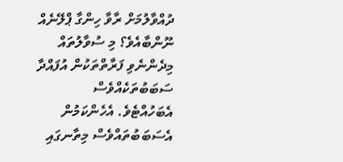ދުއްވާލުމަށް ރާވާ ހިންގާ ޕްލޭނެއް ނޫންބާއެވެ؟ މި ސުވާލުތައް މިދެންނެވި ފަރާތްތަކުން އުފައްދާ ސަބަބުތަކެއްވެސް އެބަހުއްޓެވެ. އެހެންކަމުން އެސަބަބުތައްވެސް މިތާނގައި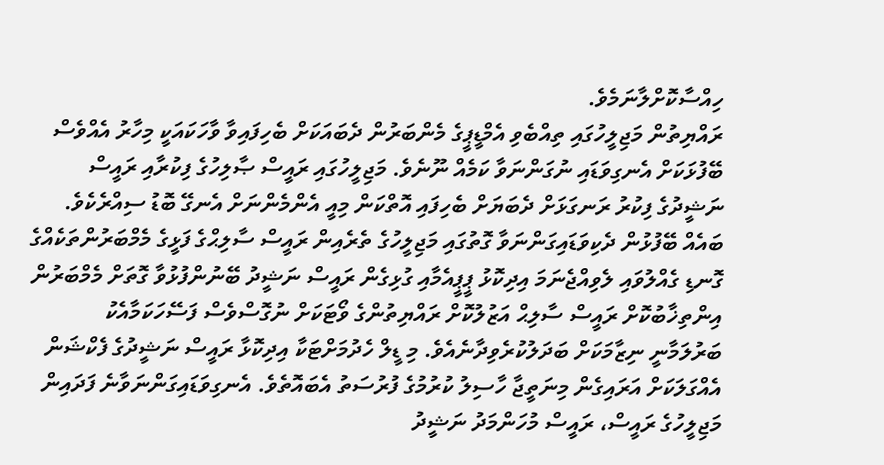ހިއްސާކޮށްލާނަމެވެ.
ރައްޔިތުން މަޖިލީހުގައި ތިއްބެވި އެމްޑީޕީގެ މެންބަރުން ދެބައަކަށް ބެހިފައިވާ ވާހަކައަކީ މިހާރު އެއްވެސް ބޭފުޅަކަށް އެނގިވަޑައި ނުގަންނަވާ ކަމެއް ނޫނެވެ. މަޖިލީހުގައި ރައީސް ޞާލިހުގެ ފިކުރާއި ރައީސް ނަޝީދުގެ ފިކުރު ރަނގަޅަށް ދެބަޔަށް ބެހިފައި އޮތްކަން މިއީ އެންމެންނަށް އެނގޭ ބޮޑު ސިއްރެކެވެ.
ބައެއް ބޭފުޅުން ދެކިވަޑައިގަންނަވާ ގޮތުގައި މަޖިލީހުގެ ތެރެއިން ރައީސް ސާލިޙްގެ ފަޅީގެ މެމްބަރުންތަކެއްގެ ގޮނޑި ގެއްލުވައި ލެވިއްޖެނަމަ އިދިކޮޅު ޕީޕީއެމާއި ގުޅިގެން ރައީސް ނަޝީދު ބޭނުންފުޅުވާ ގޮތަށް މެމްބަރުން އިންތިޚާބުކޮށް ރައީސް ސާލިޙް އަޒުލުކޮށް ރައްޔިތުންގެ ވޯޓަކަށް ނުގޮސްވެސް ފަސޭހަކަމާއެކު ބަރުލަމާނީ ނިޒާމަކަށް ބަދަލުކުރެވިދާނެއެވެ. މި ޑީލް ހެދުމަށްޓަކާ އިދިކޮޅާ ރައީސް ނަޝީދުގެ ފެކްޝަން އެއްގަލަކަށް އަރައިގެން މިނަތީޖާ ހާސިލު ކުރުމުގެ ފުރުސަތު އެބައޮތެވެ. އެނގިވަޑައިގަންނަވާނެ ފަދައިން މަޖިލީހުގެ ރައީސް، ރައީސް މުހަންމަދު ނަޝީދު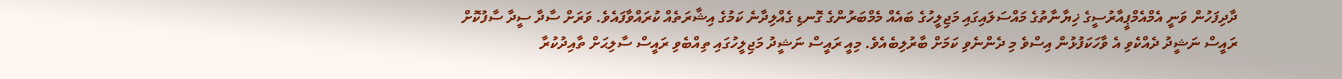ދާދިފަހުން ވަނީ އެމްއެމްޕީއާރުސީގެ ޚިޔާނާތުގެ މައްސަލައިގައި މަޖިލީހުގެ ބައެއް މެމްބަރުންގެ ގޮނޑި ގެއްލިދާނެ ކަމުގެ އިޝާރަތެއް ކުރައްވާފައެވެ. ވަރަށް ސާދާ ސީދާ ސާފުކޮށް ރައީސް ނަޝީދު ދެއްކެވި އެ ވާހަކަފުޅުން އިސްވެ މި ދެންނެވި ކަމަށް ބާރުލިބެއެވެ. މިއީ ރައީސް ނަޝީދު މަޖިލީހުގައި ތިއްބެވި ރައީސް ސާލިޙަށް ތާއިދުކުރާ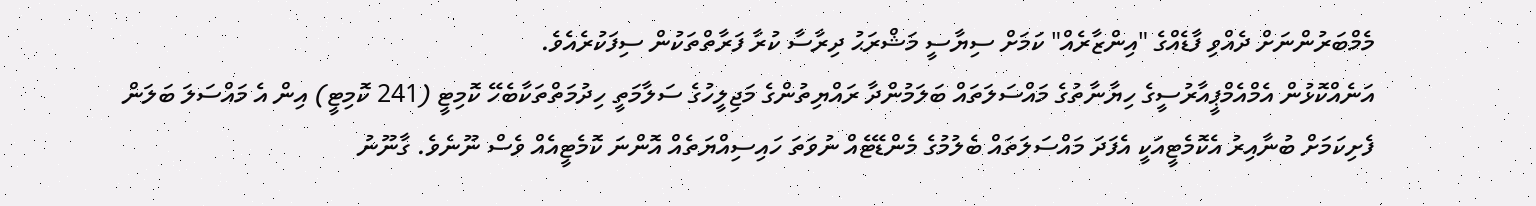މެމްބަރުންނަށް ދެއްވި ފާޑެއްގެ "އިންޒާރެއް" ކަމަށް ސިޔާސީ މަޝްރަޙު ދިރާސާ ކުރާ ފަރާތްތަކުން ސިފަކުރެއެވެ.
އަނެއްކޮޅުން އެމްއެމްޕީއާރުސީގެ ހިޔާނާތުގެ މައްސަލަތައް ބަލަމުންދާ ރައްޔިތުންގެ މަޖިލީހުގެ ސަލާމަތީ ހިދުމަތްތަކާބެހޭ ކޮމިޓީ (241 ކޮމިޓީ) އިން އެ މައްސަލަ ބަލަން ފެށިކަމަށް ބުނާއިރު އެކޮމެޓީއަކީ އެފަދަ މައްސަލަތައް ބެލުމުގެ މެންޑޭޓެއް ނުވަތަ ހައިސިއްޔަތެއް އޮންނަ ކޮމެޓީއެއް ވެސް ނޫނެވެ. ގާނޫނު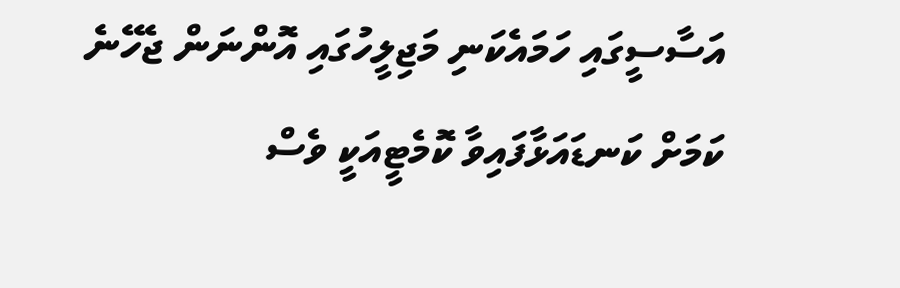އަސާސީގައި ހަމައެކަނި މަޖިލީހުގައި އޮންނަން ޖެހޭނެ ކަމަށް ކަނޑައަޅާފައިވާ ކޮމެޓީއަކީ ވެސް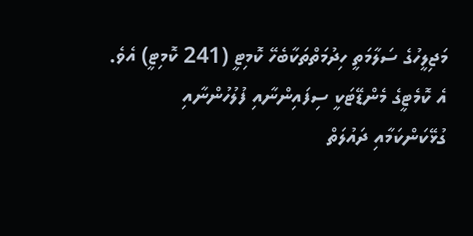މަޖިލީހުގެ ސަލާމަތީ ހިދުމަތްތަކާބެހޭ ކޮމިޓީ (241 ކޮމިޓީ) އެވެ. އެ ކޮމެޓީގެ މެންޑޭޓަކީ ސިފައިންނާއި ފުލުހުންނާއި ގުޅޭކަންކަމާއި ދައުލަތް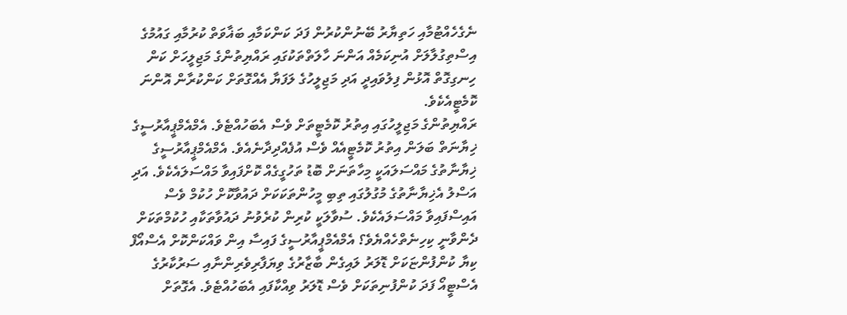ނެގެހެއްޓުމާއި ހަތިޔާރު ބޭނުންކުރުން ފަދަ ކަންކަމާއި ބަޣާވަތް ކުރުމާއި ގައުމުގެ އިސްތިގުލާލަށް އުނިކަމެއް އަންނަ ހާލަތްތަކުގައި ރައްޔިތުންގެ މަޖިލީހަށް ކަން ހިނގިގޮތް އޮޅުން ފިލުވައިދީ އަދި މަޖިލީހުގެ ލަފަޔާ އެއްގޮތަށް ކަންކުރާން އޮންނަ ކޮމެޓީއެކެވެ.
ރައްޔިތުންގެ މަޖިލީހުގައި އިތުރު ކޮމެޓީތަށް ވެސް އެބަހުއްޓެވެ. އެމްއެމްޕީއާރުސީގެ ޚިޔާނަތް ބަލަން އިތުރު ކޮމެޓީއެއް ވެސް އުފެއްދިދާނެއެވެ. އެމްއެމްޕީއާރުސީގެ ޚިޔާނާތުގެ މައްސަލައަކީ މިހާތަނަށް ބޮޑު ތަހުގީގެއް ކޮށްފައިވާ މައްސަލައެކެވެ. އަދި އަސްލު އެޚިޔާނާތުގެ މުގުލުގައި ތިބި މީހުންތަކަކަށް ދައުވާކޮށް ހުކުމް ވެސް އައިސްފައިވާ މައްސަލައެކެވެ. ސުވާލަކީ ކުރިން ކުރެވުނު ދައުވާތަކާއި ހުކުމްތަކަށް ދެންވާނީ ކިހިނެތްހެއްޔެވެ؟ އެމްއެމްޕީއާރުސީގެ ފައިސާ އިން ވައްކަންކޮށް އެސްއޯފް ކިޔާ ކުންފުންޏަކަށް ޑޮލަރު ލައިގެން ބާޒާރުގެ ވިޔަފާރިވެރިންނާއި ސަރުކާރުގެ އެސްޓީއޯ ފަދަ ކުންފުނިތަކަށް ވެސް ޑޮލަރު ވިއްކާފައި އެބަހުއްޓެވެ. އެގޮތަށް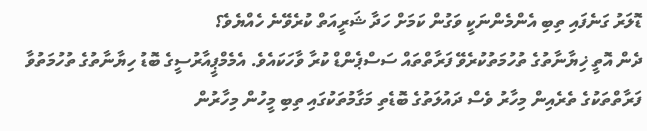ޑޮލަރު ގަނެފައި ތިބި އެންމެންނަކީ ވަގުން ކަމަށް ހަދާ ޝަރީއަތް ކުރެވޭނެ ހެއްޔެވެ؟
ދެން އޮތީ ޚިޔާނާތުގެ ތުހުމަތުކުރެވޭ ފަރާތްތައް ސަސްޕެންޑް ކުރާ ވާހަކައެވެ. އެމެމްޕީއާރުސީގެ ބޮޑު ހިޔާނާތުގެ ތުހުމަތުވާ ފަރާތްތަކުގެ ތެރެއިން މިހާރު ވެސް ދައުލަތުގެ ބޮޑެތި މަގާމުތަކުގައި ތިބި މީހުން މިހާރުން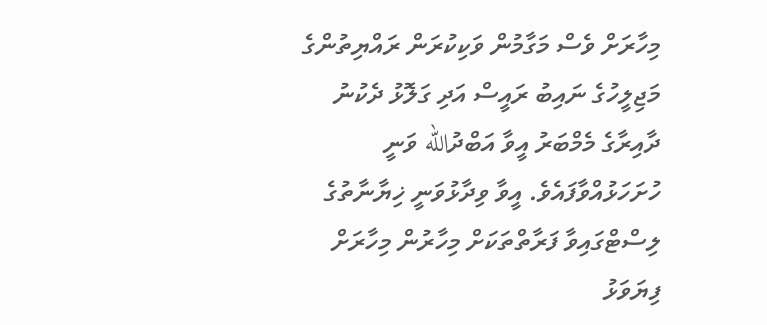މިހާރަށް ވެސް މަގާމުން ވަކިކުރަން ރައްޔިތުންގެ މަޖިލީހުގެ ނައިބު ރައީސް އަދި ގަލޮޅު ދެކުނު ދާއިރާގެ މެމްބަރު އީވާ އަބްދުالله ވަނީ ހުށަހަޅުއްވާފައެވެ. އީވާ ވިދާޅުވަނީ ޚިޔާނާތުގެ ލިސްޓްގައިވާ ފަރާތްތަކަށް މިހާރުން މިހާރަށް ފިޔަވަޅު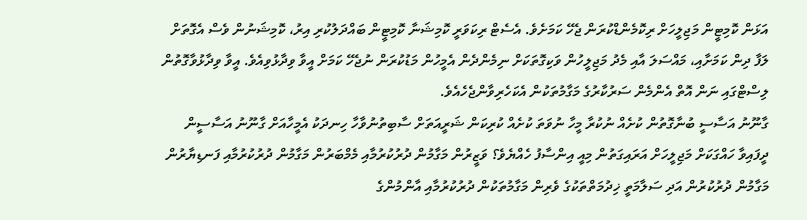އަޅަން ކޮމިޓީން މަޖިލީހަށް ރިކޮމެންޑްކުރަން ޖެހޭ ކަމަށެވެ. އެސެޓް ރިކަވަރީ ކޮމިޝަނާ ކޮމިޓީން ބައްދަލުކުރި އިރު، ކޮމިޝަނުން ވެސް އެގޮތަށް ލަފާ ދިން ކަމަށާއި، މައްސަލަ އާއި މެދު މަޖިލީހުން ވަކިގޮތަކަށް ނިމެންދެން އެމީހުން މަޑުކުރަން ނުޖެހޭ ކަމަށް އީވާ ވިދާޅުވިއެވެ. އީވާ ވިދާޅުވާގޮތުން ލިސްޓްގައި ނަން އޮތް އެންމެން ސަރުކާރުގެ މަގާމުތަކުން އެކަހެރިވާންޖެހެއެވެ.
ގާނޫނު އަސާސީ ބުނާގޮތުން ކުށެއް ނުކުރާ މީހާ ނުވަތަ ކުށެއް ކުރިކަން ޝަރީއަތަށް ސާބިތުނުވާހާ ހިނދަކު އެމީހާއަށް ގާނޫނު އަސާސީން ދީފައިވާ ހައްގަކަށް މަޖިލީހަށް އަރައިގަތުން މިއީ އިންސާފު ހެއްޔެވެ؟ ވަޒީރުން މަގާމުން ދުރުކުރުމާއި މެމްބަރުން މަގާމުން ދުރުކުރުމާއި ފަނޑިޔާރުން މަގާމުން ދުރުކުރުން އަދި ސަލާމަތީ ޚިދުމަތްތަކުގެ ވެރިން މަގާމުތަކުން ދުރުކުރުމާއި އާންމުންގެ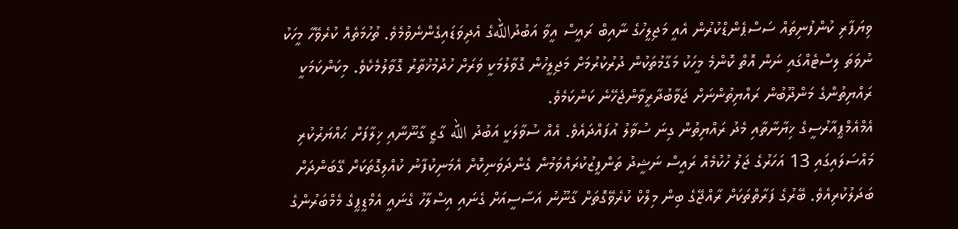ވިޔަފާރި ކުންފުނިތައް ސަސްޕެންޑްކުރުން އެއީ މަޖިލީހުގެ ނާއިބް ރައީސް އީވާ އަބުދުاللهގެ އެދިވަޑައިގެންނެވުމެވެ. ތުހުމަތެއް ކުރެވޭހާ މީހަކު ނުވަތަ ލިސްޓެއްގައި ނަން އޮތް ކޮންމެ މީހަކު މަގާމުތަކުން ދުރުކުރުމަށް މަޖިލީހުން ގޮވާލުމަކީ ވަރަށް ހުދުމުޚުތާރު ގޮވާލުމެކެވެ. މިކަންކަމަކީ ރައްޔިތުންގެ މަންދޫބުން ރައްޔިތުންނަށް ޖަވާބުދާރީވާންޖެހޭނެ ކަންކަމެވެ.
އެމްއެމްޕީއާރުސީގެ ޚިޔާނާތާއި މެދު ރައްޔިތުން ގިނަ ސުވާލު އުފައްދައެވެ. އެއް ސުވާލަކީ އަބުދު الله ގާޒީ ގާނޫނާއި ޚިލާފަށް ޙައްޔަރުކުރި މައްސަލައިގައި 13 އަހަރުގެ ޖަލު ހުކުމެއް ރައީސް ނަޝީދު ތަންފީޒުކުރައްވަމުން ގެންދަވަނިކޮށް އެމަނިކުފާނު ކުއްލިގޮތަކަށް ގޭބަންދަށް ބަދަލުކުރިއެވެ. ބޭރުގެ ފަރާތްތަކަށް ރާއްޖޭގެ ބިން މިލްކް ކުރެވޭގޮތަށް ގާނޫނު އަސާސީއަށް ގެނައި އިސްލާހު ގެނައީ އެމްޑީޕީގެ މެމްބަރުންގެ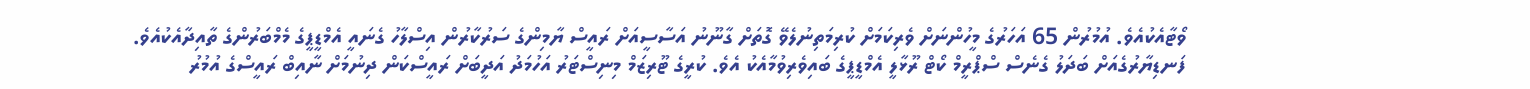ވޯޓާއެކުއެވެ. އުމުރުން 65 އަހަރުގެ މީހުންނަށް ވެރިކަމަށް ކުރިމަތިނުލެވޭ ގޮތަށް ގާނޫނު އަސާސީއަށް ރައީސް ޔާމިންގެ ސަރުކާރުން އިސްލާހު ގެނައީ އެމްޑީޕީގެ މެމްބަރުންގެ ތާއިދާއެކުއެވެ. ފަނޑިޔާރުގެއަށް ބަދަލު ގެނެސް ސްޕްރީމް ކޯޓް ރޫޅާލީ އެމްޑީޕީގެ ބައިވެރިވުމާއެކު އެވެ. ކުރީގެ ޓޫރިޒަމް މިނިސްޓަރު އަހުމަދު އަދީބަށް ރައީސްކަން ދިނުމަށް ނާއިބް ރައީސްގެ އުމުރު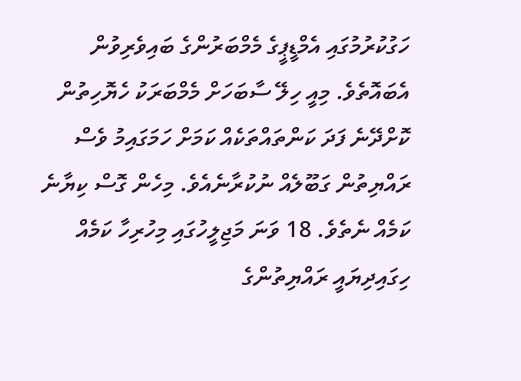ހަގުކުރުމުގައި އެމްޑީޕީގެ މެމްބަރުންގެ ބައިވެރިވުން އެބައޮތެވެ. މިއީ ހިލޭ ސާބަހަށް މެމްބަރަކު ހެޔޮހިތުން ކޮށްދޭނެ ފަދަ ކަންތައްތަކެއް ކަމަށް ހަމަގައިމު ވެސް ރައްޔިތުން ގަބޫލެއް ނުކުރާނެއެވެ. މިހެން ގޮސް ކިޔާނެ ކަމެއް ނެތެވެ. 18 ވަނަ މަޖިލީހުގައި މިހުރިހާ ކަމެއް ހިގައިދިޔައީ ރައްޔިތުންގެ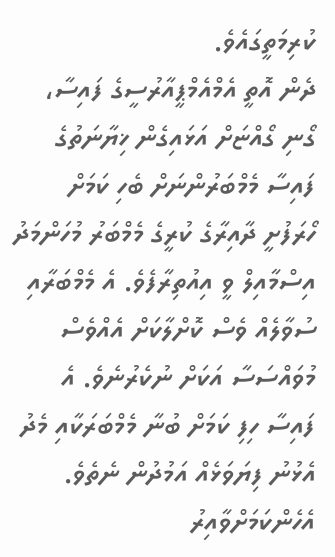ކުރިމަތީގައެވެ.
ދެން އޮތީ އެމްއެމްޕީއާރުސީގެ ފައިސާ، ގޯނި ގޯއްޏަށް އަޅައިގެން ޚިޔާނަތުގެ ފައިސާ މެމްބަރުންނަށް ބެހި ކަމަށް ހޯރަފުށީ ދާއިރާގެ ކުރީގެ މެމްބަރު މުހަންމަދު އިސްމާއިލް ވީ އިއުތިރާފެވެ. އެ މެމްބަރާއި ސުވާލެއް ވެސް ކޮށްލާކަށް އެއްވެސް މުވައްސަސާ އަކަށް ނުކެރުނެވެ. އެ ފައިސާ ހިފި ކަމަށް ބުނާ މެމްބަރަކާއި މެދު އެޅުނު ފިޔަވަޅެއް އަމުދުން ނެތެވެ. އެހެންކަމަށްވާއިރު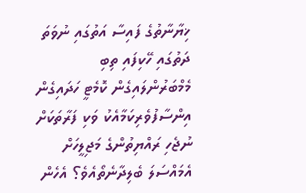ޚިޔާނާތުގެ ފައިސާ އަތުގައި ނުވަތަ ދަތުގައި ހޭކިފައި ތިބި މެމްބަރުންލައިގެން ކޮމެޓީ ހަދައިގެން އިންސާފުވެރިކަމާއެކު ވަކި ފަރާތަކަށް ނުޖެހި ރައްޔިތުންގެ މަޖިލީހަށް އެމައްސަލަ ބެލިދާނެތޯއެވެ؟ އެހެން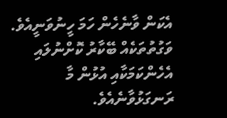އެކަން ވާނެހެން ހަމަ ހީނުވަނީއެވެ. ވަގުތުތަކެއް ބޭކާރު ކޮށްނުލައި އެހެންކަމަކާއި އުޅުން މާ ރަނގަޅުވާނެއެވެ.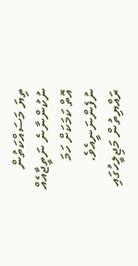ތިޔަ މަސައްކަތުން ނުކުންނާނެ ނަތީޖާއެއް އޮތް ކަމަކަށް ހަމަ ނުފެންނަނީއެވެ.
ރައްޔިތުން މަޖިލީހުގައި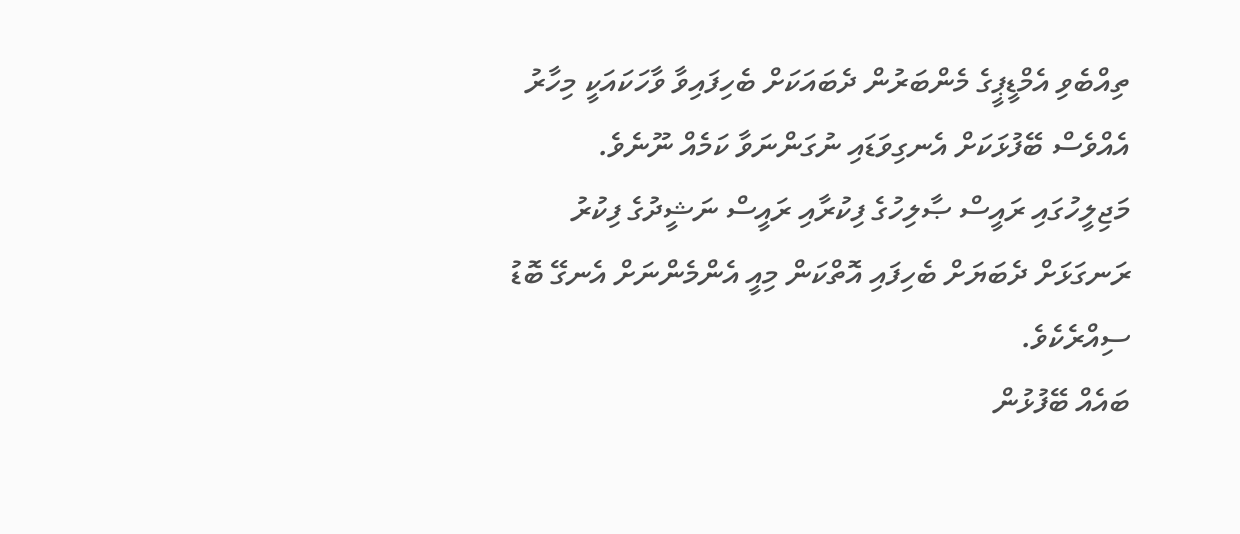ތިއްބެވި އެމްޑީޕީގެ މެންބަރުން ދެބައަކަށް ބެހިފައިވާ ވާހަކައަކީ މިހާރު އެއްވެސް ބޭފުޅަކަށް އެނގިވަޑައި ނުގަންނަވާ ކަމެއް ނޫނެވެ. މަޖިލީހުގައި ރައީސް ޞާލިހުގެ ފިކުރާއި ރައީސް ނަޝީދުގެ ފިކުރު ރަނގަޅަށް ދެބަޔަށް ބެހިފައި އޮތްކަން މިއީ އެންމެންނަށް އެނގޭ ބޮޑު ސިއްރެކެވެ.
ބައެއް ބޭފުޅުން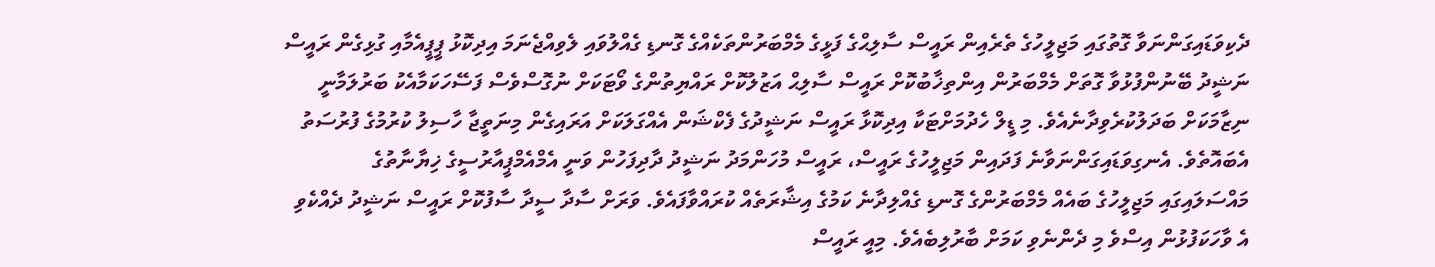ދެކިވަޑައިގަންނަވާ ގޮތުގައި މަޖިލީހުގެ ތެރެއިން ރައީސް ސާލިޙްގެ ފަޅީގެ މެމްބަރުންތަކެއްގެ ގޮނޑި ގެއްލުވައި ލެވިއްޖެނަމަ އިދިކޮޅު ޕީޕީއެމާއި ގުޅިގެން ރައީސް ނަޝީދު ބޭނުންފުޅުވާ ގޮތަށް މެމްބަރުން އިންތިޚާބުކޮށް ރައީސް ސާލިޙް އަޒުލުކޮށް ރައްޔިތުންގެ ވޯޓަކަށް ނުގޮސްވެސް ފަސޭހަކަމާއެކު ބަރުލަމާނީ ނިޒާމަކަށް ބަދަލުކުރެވިދާނެއެވެ. މި ޑީލް ހެދުމަށްޓަކާ އިދިކޮޅާ ރައީސް ނަޝީދުގެ ފެކްޝަން އެއްގަލަކަށް އަރައިގެން މިނަތީޖާ ހާސިލު ކުރުމުގެ ފުރުސަތު އެބައޮތެވެ. އެނގިވަޑައިގަންނަވާނެ ފަދައިން މަޖިލީހުގެ ރައީސް، ރައީސް މުހަންމަދު ނަޝީދު ދާދިފަހުން ވަނީ އެމްއެމްޕީއާރުސީގެ ޚިޔާނާތުގެ މައްސަލައިގައި މަޖިލީހުގެ ބައެއް މެމްބަރުންގެ ގޮނޑި ގެއްލިދާނެ ކަމުގެ އިޝާރަތެއް ކުރައްވާފައެވެ. ވަރަށް ސާދާ ސީދާ ސާފުކޮށް ރައީސް ނަޝީދު ދެއްކެވި އެ ވާހަކަފުޅުން އިސްވެ މި ދެންނެވި ކަމަށް ބާރުލިބެއެވެ. މިއީ ރައީސް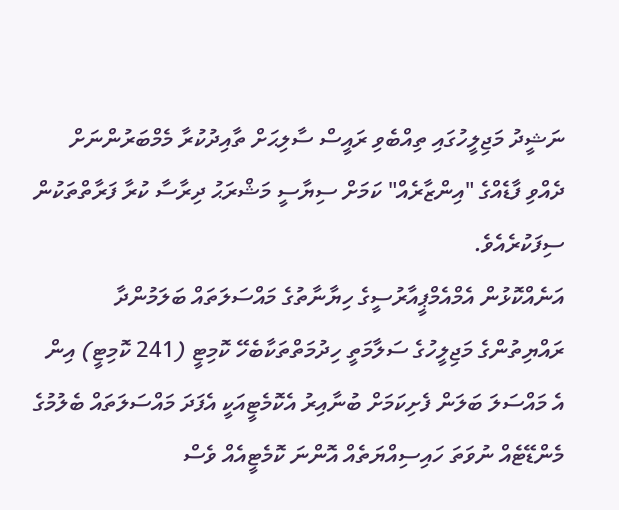ނަޝީދު މަޖިލީހުގައި ތިއްބެވި ރައީސް ސާލިޙަށް ތާއިދުކުރާ މެމްބަރުންނަށް ދެއްވި ފާޑެއްގެ "އިންޒާރެއް" ކަމަށް ސިޔާސީ މަޝްރަޙު ދިރާސާ ކުރާ ފަރާތްތަކުން ސިފަކުރެއެވެ.
އަނެއްކޮޅުން އެމްއެމްޕީއާރުސީގެ ހިޔާނާތުގެ މައްސަލަތައް ބަލަމުންދާ ރައްޔިތުންގެ މަޖިލީހުގެ ސަލާމަތީ ހިދުމަތްތަކާބެހޭ ކޮމިޓީ (241 ކޮމިޓީ) އިން އެ މައްސަލަ ބަލަން ފެށިކަމަށް ބުނާއިރު އެކޮމެޓީއަކީ އެފަދަ މައްސަލަތައް ބެލުމުގެ މެންޑޭޓެއް ނުވަތަ ހައިސިއްޔަތެއް އޮންނަ ކޮމެޓީއެއް ވެސް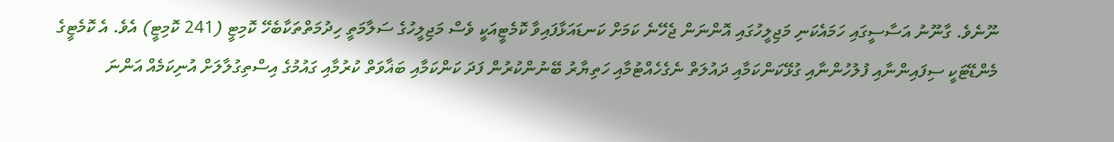ނޫނެވެ. ގާނޫނު އަސާސީގައި ހަމައެކަނި މަޖިލީހުގައި އޮންނަން ޖެހޭނެ ކަމަށް ކަނޑައަޅާފައިވާ ކޮމެޓީއަކީ ވެސް މަޖިލީހުގެ ސަލާމަތީ ހިދުމަތްތަކާބެހޭ ކޮމިޓީ (241 ކޮމިޓީ) އެވެ. އެ ކޮމެޓީގެ މެންޑޭޓަކީ ސިފައިންނާއި ފުލުހުންނާއި ގުޅޭކަންކަމާއި ދައުލަތް ނެގެހެއްޓުމާއި ހަތިޔާރު ބޭނުންކުރުން ފަދަ ކަންކަމާއި ބަޣާވަތް ކުރުމާއި ގައުމުގެ އިސްތިގުލާލަށް އުނިކަމެއް އަންނަ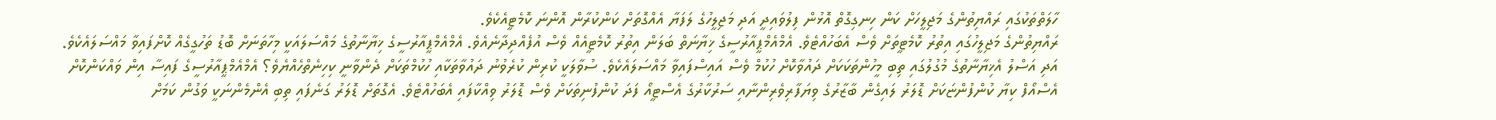ހާލަތްތަކުގައި ރައްޔިތުންގެ މަޖިލީހަށް ކަން ހިނގިގޮތް އޮޅުން ފިލުވައިދީ އަދި މަޖިލީހުގެ ލަފަޔާ އެއްގޮތަށް ކަންކުރާން އޮންނަ ކޮމެޓީއެކެވެ.
ރައްޔިތުންގެ މަޖިލީހުގައި އިތުރު ކޮމެޓީތަށް ވެސް އެބަހުއްޓެވެ. އެމްއެމްޕީއާރުސީގެ ޚިޔާނަތް ބަލަން އިތުރު ކޮމެޓީއެއް ވެސް އުފެއްދިދާނެއެވެ. އެމްއެމްޕީއާރުސީގެ ޚިޔާނާތުގެ މައްސަލައަކީ މިހާތަނަށް ބޮޑު ތަހުގީގެއް ކޮށްފައިވާ މައްސަލައެކެވެ. އަދި އަސްލު އެޚިޔާނާތުގެ މުގުލުގައި ތިބި މީހުންތަކަކަށް ދައުވާކޮށް ހުކުމް ވެސް އައިސްފައިވާ މައްސަލައެކެވެ. ސުވާލަކީ ކުރިން ކުރެވުނު ދައުވާތަކާއި ހުކުމްތަކަށް ދެންވާނީ ކިހިނެތްހެއްޔެވެ؟ އެމްއެމްޕީއާރުސީގެ ފައިސާ އިން ވައްކަންކޮށް އެސްއޯފް ކިޔާ ކުންފުންޏަކަށް ޑޮލަރު ލައިގެން ބާޒާރުގެ ވިޔަފާރިވެރިންނާއި ސަރުކާރުގެ އެސްޓީއޯ ފަދަ ކުންފުނިތަކަށް ވެސް ޑޮލަރު ވިއްކާފައި އެބަހުއްޓެވެ. އެގޮތަށް ޑޮލަރު ގަނެފައި ތިބި އެންމެންނަކީ ވަގުން ކަމަށް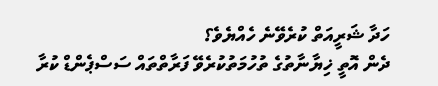ހަދާ ޝަރީއަތް ކުރެވޭނެ ހެއްޔެވެ؟
ދެން އޮތީ ޚިޔާނާތުގެ ތުހުމަތުކުރެވޭ ފަރާތްތައް ސަސްޕެންޑް ކުރާ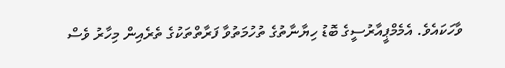ވާހަކައެވެ. އެމެމްޕީއާރުސީގެ ބޮޑު ހިޔާނާތުގެ ތުހުމަތުވާ ފަރާތްތަކުގެ ތެރެއިން މިހާރު ވެސް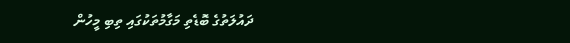ދައުލަތުގެ ބޮޑެތި މަގާމުތަކުގައި ތިބި މީހުން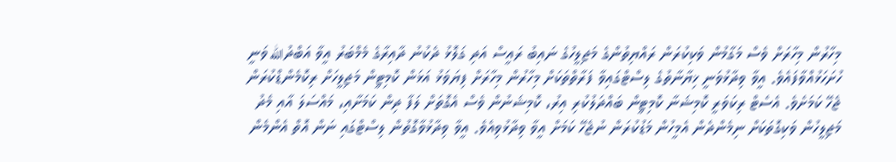މިހާރުން މިހާރަށް ވެސް މަގާމުން ވަކިކުރަން ރައްޔިތުންގެ މަޖިލީހުގެ ނައިބު ރައީސް އަދި ގަލޮޅު ދެކުނު ދާއިރާގެ މެމްބަރު އީވާ އަބްދުالله ވަނީ ހުށަހަޅުއްވާފައެވެ. އީވާ ވިދާޅުވަނީ ޚިޔާނާތުގެ ލިސްޓްގައިވާ ފަރާތްތަކަށް މިހާރުން މިހާރަށް ފިޔަވަޅު އަޅަން ކޮމިޓީން މަޖިލީހަށް ރިކޮމެންޑްކުރަން ޖެހޭ ކަމަށެވެ. އެސެޓް ރިކަވަރީ ކޮމިޝަނާ ކޮމިޓީން ބައްދަލުކުރި އިރު، ކޮމިޝަނުން ވެސް އެގޮތަށް ލަފާ ދިން ކަމަށާއި، މައްސަލަ އާއި މެދު މަޖިލީހުން ވަކިގޮތަކަށް ނިމެންދެން އެމީހުން މަޑުކުރަން ނުޖެހޭ ކަމަށް އީވާ ވިދާޅުވިއެވެ. އީވާ ވިދާޅުވާގޮތުން ލިސްޓްގައި ނަން އޮތް އެންމެން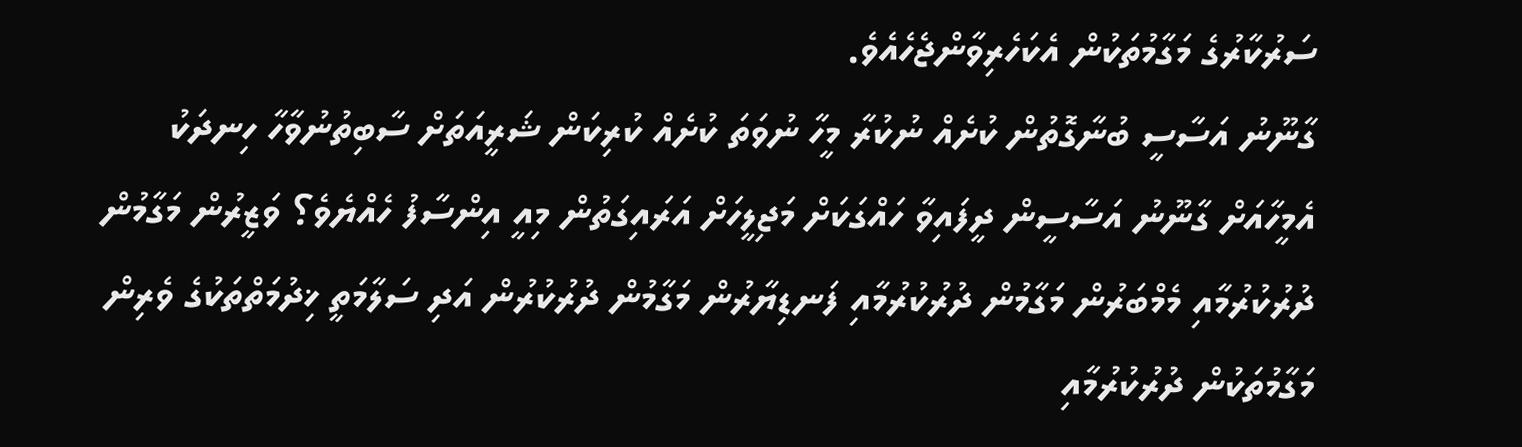ސަރުކާރުގެ މަގާމުތަކުން އެކަހެރިވާންޖެހެއެވެ.
ގާނޫނު އަސާސީ ބުނާގޮތުން ކުށެއް ނުކުރާ މީހާ ނުވަތަ ކުށެއް ކުރިކަން ޝަރީއަތަށް ސާބިތުނުވާހާ ހިނދަކު އެމީހާއަށް ގާނޫނު އަސާސީން ދީފައިވާ ހައްގަކަށް މަޖިލީހަށް އަރައިގަތުން މިއީ އިންސާފު ހެއްޔެވެ؟ ވަޒީރުން މަގާމުން ދުރުކުރުމާއި މެމްބަރުން މަގާމުން ދުރުކުރުމާއި ފަނޑިޔާރުން މަގާމުން ދުރުކުރުން އަދި ސަލާމަތީ ޚިދުމަތްތަކުގެ ވެރިން މަގާމުތަކުން ދުރުކުރުމާއި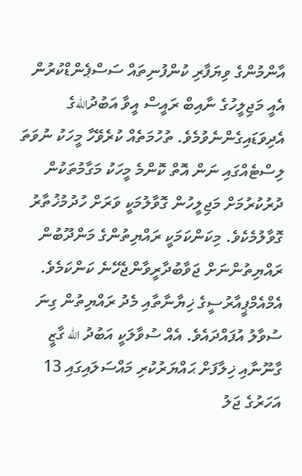އާންމުންގެ ވިޔަފާރި ކުންފުނިތައް ސަސްޕެންޑްކުރުން އެއީ މަޖިލީހުގެ ނާއިބް ރައީސް އީވާ އަބުދުاللهގެ އެދިވަޑައިގެންނެވުމެވެ. ތުހުމަތެއް ކުރެވޭހާ މީހަކު ނުވަތަ ލިސްޓެއްގައި ނަން އޮތް ކޮންމެ މީހަކު މަގާމުތަކުން ދުރުކުރުމަށް މަޖިލީހުން ގޮވާލުމަކީ ވަރަށް ހުދުމުޚުތާރު ގޮވާލުމެކެވެ. މިކަންކަމަކީ ރައްޔިތުންގެ މަންދޫބުން ރައްޔިތުންނަށް ޖަވާބުދާރީވާންޖެހޭނެ ކަންކަމެވެ.
އެމްއެމްޕީއާރުސީގެ ޚިޔާނާތާއި މެދު ރައްޔިތުން ގިނަ ސުވާލު އުފައްދައެވެ. އެއް ސުވާލަކީ އަބުދު الله ގާޒީ ގާނޫނާއި ޚިލާފަށް ޙައްޔަރުކުރި މައްސަލައިގައި 13 އަހަރުގެ ޖަލު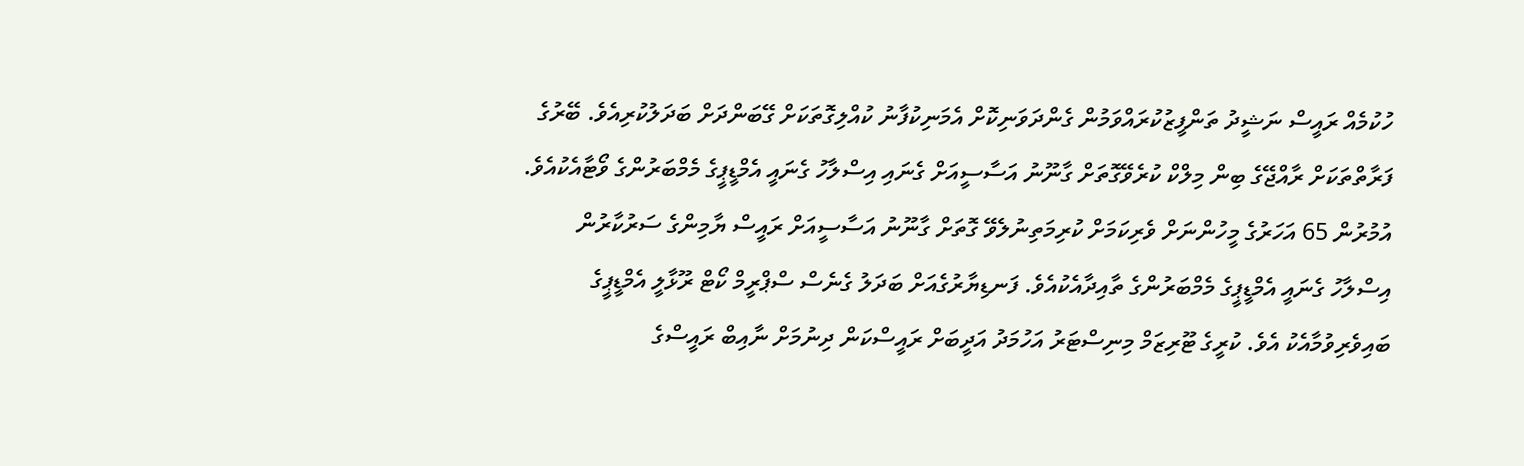ހުކުމެއް ރައީސް ނަޝީދު ތަންފީޒުކުރައްވަމުން ގެންދަވަނިކޮށް އެމަނިކުފާނު ކުއްލިގޮތަކަށް ގޭބަންދަށް ބަދަލުކުރިއެވެ. ބޭރުގެ ފަރާތްތަކަށް ރާއްޖޭގެ ބިން މިލްކް ކުރެވޭގޮތަށް ގާނޫނު އަސާސީއަށް ގެނައި އިސްލާހު ގެނައީ އެމްޑީޕީގެ މެމްބަރުންގެ ވޯޓާއެކުއެވެ. އުމުރުން 65 އަހަރުގެ މީހުންނަށް ވެރިކަމަށް ކުރިމަތިނުލެވޭ ގޮތަށް ގާނޫނު އަސާސީއަށް ރައީސް ޔާމިންގެ ސަރުކާރުން އިސްލާހު ގެނައީ އެމްޑީޕީގެ މެމްބަރުންގެ ތާއިދާއެކުއެވެ. ފަނޑިޔާރުގެއަށް ބަދަލު ގެނެސް ސްޕްރީމް ކޯޓް ރޫޅާލީ އެމްޑީޕީގެ ބައިވެރިވުމާއެކު އެވެ. ކުރީގެ ޓޫރިޒަމް މިނިސްޓަރު އަހުމަދު އަދީބަށް ރައީސްކަން ދިނުމަށް ނާއިބް ރައީސްގެ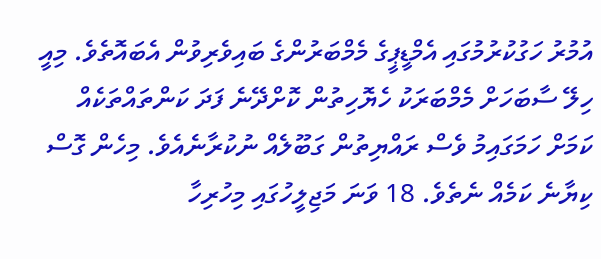އުމުރު ހަގުކުރުމުގައި އެމްޑީޕީގެ މެމްބަރުންގެ ބައިވެރިވުން އެބައޮތެވެ. މިއީ ހިލޭ ސާބަހަށް މެމްބަރަކު ހެޔޮހިތުން ކޮށްދޭނެ ފަދަ ކަންތައްތަކެއް ކަމަށް ހަމަގައިމު ވެސް ރައްޔިތުން ގަބޫލެއް ނުކުރާނެއެވެ. މިހެން ގޮސް ކިޔާނެ ކަމެއް ނެތެވެ. 18 ވަނަ މަޖިލީހުގައި މިހުރިހާ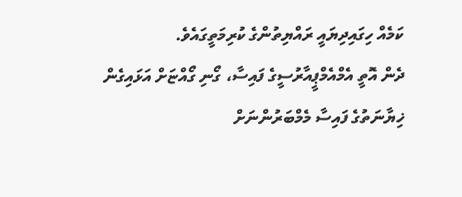ކަމެއް ހިގައިދިޔައީ ރައްޔިތުންގެ ކުރިމަތީގައެވެ.
ދެން އޮތީ އެމްއެމްޕީއާރުސީގެ ފައިސާ، ގޯނި ގޯއްޏަށް އަޅައިގެން ޚިޔާނަތުގެ ފައިސާ މެމްބަރުންނަށް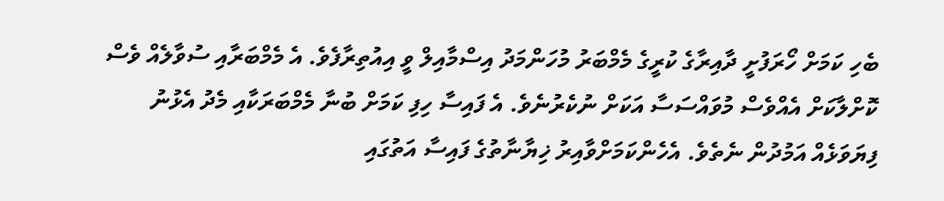ބެހި ކަމަށް ހޯރަފުށީ ދާއިރާގެ ކުރީގެ މެމްބަރު މުހަންމަދު އިސްމާއިލް ވީ އިއުތިރާފެވެ. އެ މެމްބަރާއި ސުވާލެއް ވެސް ކޮށްލާކަށް އެއްވެސް މުވައްސަސާ އަކަށް ނުކެރުނެވެ. އެ ފައިސާ ހިފި ކަމަށް ބުނާ މެމްބަރަކާއި މެދު އެޅުނު ފިޔަވަޅެއް އަމުދުން ނެތެވެ. އެހެންކަމަށްވާއިރު ޚިޔާނާތުގެ ފައިސާ އަތުގައި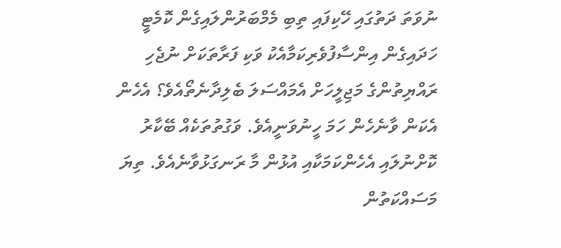ނުވަތަ ދަތުގައި ހޭކިފައި ތިބި މެމްބަރުންލައިގެން ކޮމެޓީ ހަދައިގެން އިންސާފުވެރިކަމާއެކު ވަކި ފަރާތަކަށް ނުޖެހި ރައްޔިތުންގެ މަޖިލީހަށް އެމައްސަލަ ބެލިދާނެތޯއެވެ؟ އެހެން އެކަން ވާނެހެން ހަމަ ހީނުވަނީއެވެ. ވަގުތުތަކެއް ބޭކާރު ކޮށްނުލައި އެހެންކަމަކާއި އުޅުން މާ ރަނގަޅުވާނެއެވެ. ތިޔަ މަސައްކަތުން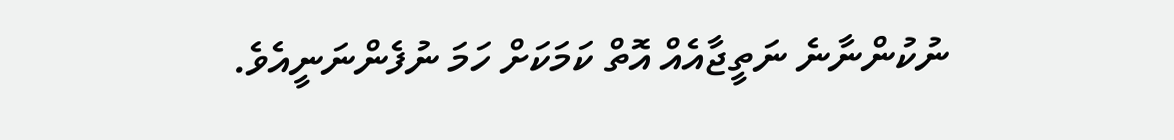ނުކުންނާނެ ނަތީޖާއެއް އޮތް ކަމަކަށް ހަމަ ނުފެންނަނީއެވެ.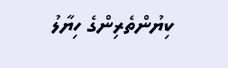ކިޔުންތެރިންގެ ހިޔާލު